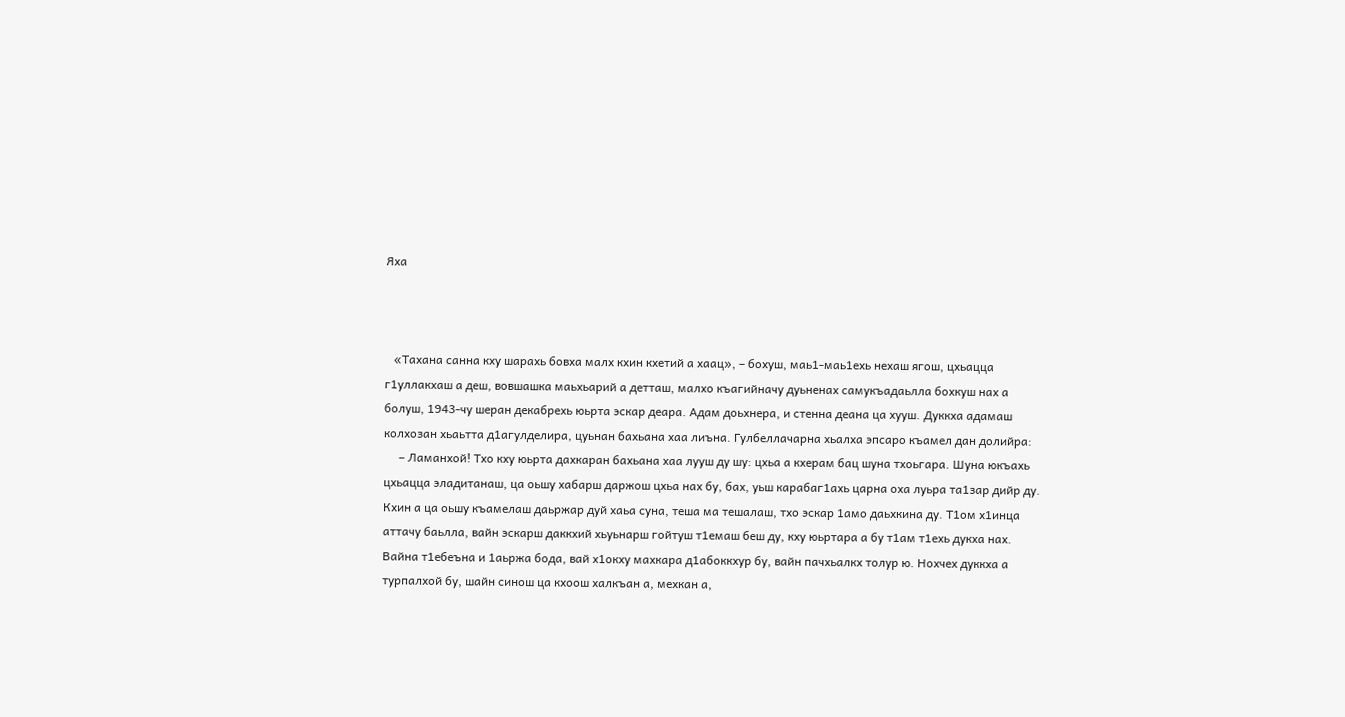Яха



   «Тахана санна кху шарахь бовха малх кхин кхетий а хаац», – бохуш, маь1-маь1ехь нехаш ягош, цхьацца г1уллакхаш а деш, вовшашка маьхьарий а детташ, малхо къагийначу дуьненах самукъадаьлла бохкуш нах а болуш, 1943-чу шеран декабрехь юьрта эскар деара. Адам доьхнера, и стенна деана ца хууш. Дуккха адамаш колхозан хьаьтта д1агулделира, цуьнан бахьана хаа лиъна. Гулбеллачарна хьалха эпсаро къамел дан долийра:
     – Ламанхой! Тхо кху юьрта дахкаран бахьана хаа лууш ду шу: цхьа а кхерам бац шуна тхоьгара. Шуна юкъахь цхьацца эладитанаш, ца оьшу хабарш даржош цхьа нах бу, бах, уьш карабаг1ахь царна оха луьра та1зар дийр ду. Кхин а ца оьшу къамелаш даьржар дуй хаьа суна, теша ма тешалаш, тхо эскар 1амо даьхкина ду. Т1ом х1инца аттачу баьлла, вайн эскарш даккхий хьуьнарш гойтуш т1емаш беш ду, кху юьртара а бу т1ам т1ехь дукха нах. Вайна т1ебеъна и 1аьржа бода, вай х1окху махкара д1абоккхур бу, вайн пачхьалкх толур ю. Нохчех дуккха а турпалхой бу, шайн синош ца кхоош халкъан а, мехкан а,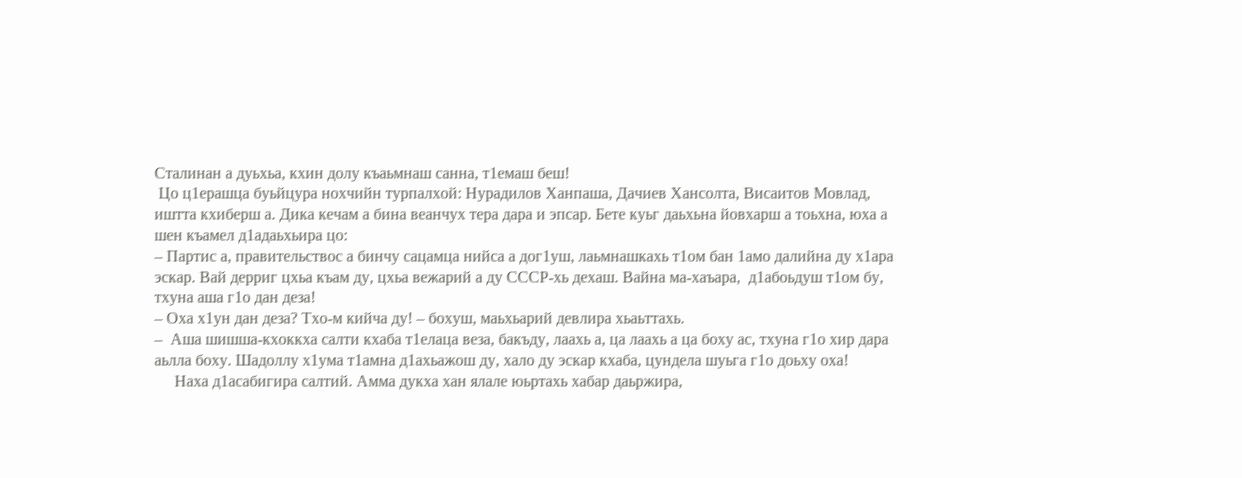Сталинан а дуьхьа, кхин долу къаьмнаш санна, т1емаш беш!
 Цо ц1ерашца буьйцура нохчийн турпалхой: Нурадилов Ханпаша, Дачиев Хансолта, Висаитов Мовлад, иштта кхиберш а. Дика кечам а бина веанчух тера дара и эпсар. Бете куьг даьхьна йовхарш а тоьхна, юха а шен къамел д1адаьхьира цо:
– Партис а, правительствос а бинчу сацамца нийса а дог1уш, лаьмнашкахь т1ом бан 1амо далийна ду х1ара эскар. Вай дерриг цхьа къам ду, цхьа вежарий а ду СССР-хь дехаш. Вайна ма-хаъара,  д1абоьдуш т1ом бу, тхуна аша г1о дан деза!
– Оха х1ун дан деза? Тхо-м кийча ду! – бохуш, маьхьарий девлира хьаьттахь.
–  Аша шишша-кхоккха салти кхаба т1елаца веза, бакъду, лаахь а, ца лаахь а ца боху ас, тхуна г1о хир дара аьлла боху. Шадоллу х1ума т1амна д1ахьажош ду, хало ду эскар кхаба, цундела шуьга г1о доьху оха!
     Наха д1асабигира салтий. Амма дукха хан ялале юьртахь хабар даьржира,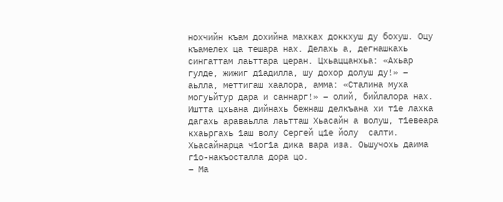нохчийн къам дохийна махках доккхуш ду бохуш. Оцу къамелех ца тешара нах. Делахь а, дегнашкахь сингаттам лаьттара церан. Цхьаццанхьа: «Ахьар гулде, жижиг д1адилла, шу дохор долуш ду!» –  аьлла, меттигаш хаалора, амма: «Сталина муха могуьйтур дара и саннарг!» – олий, бийлалора нах.          Иштта цхьана дийнахь бежнаш делкъана хи т1е лахка дагахь араваьлла лаьтташ Хьасайн а волуш, т1евеара кхаьргахь 1аш волу Сергей ц1е йолу  салти. Хьасайнарца ч1ог1а дика вара иза. Оьшучохь даима г1о-накъосталла дора цо.
– Ма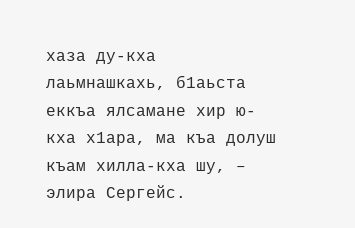хаза ду-кха лаьмнашкахь, б1аьста еккъа ялсамане хир ю-кха х1ара, ма къа долуш къам хилла-кха шу, – элира Сергейс.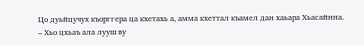Цо дуьйцучух къорггера ца кхетахь а, амма кхеттал къамел дан хаьара Хьасайнна.
– Хьо цхьаъ ала лууш ву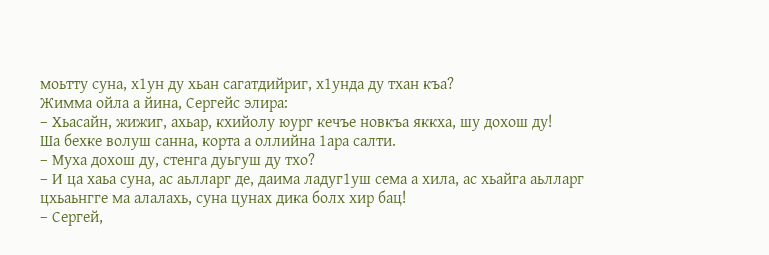моьтту суна, х1ун ду хьан сагатдийриг, х1унда ду тхан къа?
Жимма ойла а йина, Сергейс элира:
– Хьасайн, жижиг, ахьар, кхийолу юург кечъе новкъа яккха, шу дохош ду!
Ша бехке волуш санна, корта а оллийна 1ара салти.
– Муха дохош ду, стенга дуьгуш ду тхо?
– И ца хаьа суна, ас аьлларг де, даима ладуг1уш сема а хила, ас хьайга аьлларг цхьаьнгге ма алалахь, суна цунах дика болх хир бац!
– Сергей,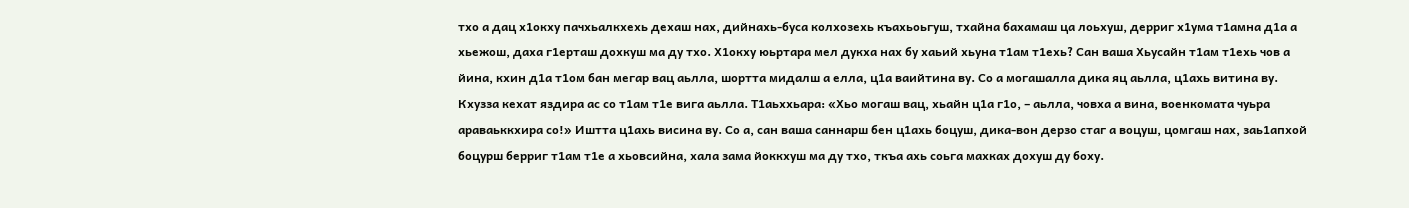тхо а дац х1окху пачхьалкхехь дехаш нах, дийнахь-буса колхозехь къахьоьгуш, тхайна бахамаш ца лоьхуш, дерриг х1ума т1амна д1а а хьежош, даха г1ерташ дохкуш ма ду тхо. Х1окху юьртара мел дукха нах бу хаьий хьуна т1ам т1ехь? Сан ваша Хьусайн т1ам т1ехь чов а йина, кхин д1а т1ом бан мегар вац аьлла, шортта мидалш а елла, ц1а ваийтина ву. Со а могашалла дика яц аьлла, ц1ахь витина ву. Кхузза кехат яздира ас со т1ам т1е вига аьлла. Т1аьххьара: «Хьо могаш вац, хьайн ц1а г1о, – аьлла, човха а вина, военкомата чуьра араваьккхира со!» Иштта ц1ахь висина ву. Со а, сан ваша саннарш бен ц1ахь боцуш, дика-вон дерзо стаг а воцуш, цомгаш нах, заь1апхой боцурш берриг т1ам т1е а хьовсийна, хала зама йоккхуш ма ду тхо, ткъа ахь соьга махках дохуш ду боху.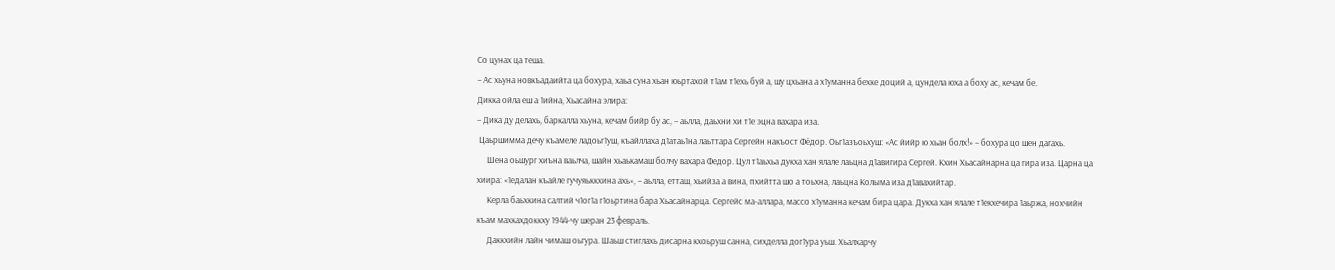Со цунах ца теша.
– Ас хьуна новкъадаийта ца бохура, хаьа суна хьан юьртахой т1ам т1ехь буй а, шу цхьана а х1уманна бехке доций а, цундела юха а боху ас, кечам бе.
Дикка ойла еш а 1ийна, Хьасайна элира:
– Дика ду делахь, баркалла хьуна, кечам бийр бу ас, – аьлла, даьхни хи т1е эцна вахара иза.
 Цаьршимма дечу къамеле ладоьг1уш, къайллаха д1атаь1на лаьттара Сергейн накъост Фёдор. Оьг1азъоьхуш: «Ас йийр ю хьан болх!» – бохура цо шен дагахь.
     Шена оьшург хиъна ваьлча, шайн хьаькамаш болчу вахара Федор. Цул т1аьхьа дукха хан ялале лаьцна д1авигира Сергей. Кхин Хьасайнарна ца гира иза. Царна ца хиира: «1едалан къайле гучуяьккхина ахь», – аьлла, етташ, хьийза а вина, пхийтта шо а тоьхна, лаьцна Колыма иза д1авахийтар.
     Керла баьхкина салтий ч1ог1а г1оьртина бара Хьасайнарца. Сергейс ма-аллара, массо х1уманна кечам бира цара. Дукха хан ялале т1екхечира 1аьржа, нохчийн къам махкахдоккху 1944-чу шеран 23 февраль.
     Даккхийн лайн чимаш оьгура. Шаьш стиглахь дисарна кхоьруш санна, сихделла дог1ура уьш. Хьалхарчу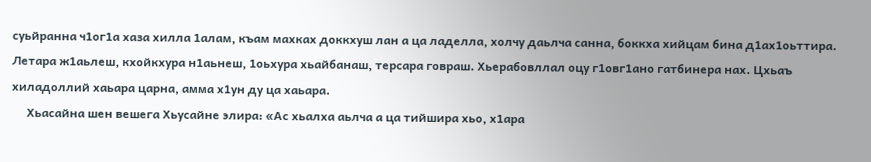суьйранна ч1ог1а хаза хилла 1алам, къам махках доккхуш лан а ца ладелла, холчу даьлча санна, боккха хийцам бина д1ах1оьттира. Летара ж1аьлеш, кхойкхура н1аьнеш, 1оьхура хьайбанаш, терсара говраш. Хьерабовллал оцу г1овг1ано гатбинера нах. Цхьаъ хиладоллий хаьара царна, амма х1ун ду ца хаьара.
     Хьасайна шен вешега Хьусайне элира: «Ас хьалха аьлча а ца тийшира хьо, х1ара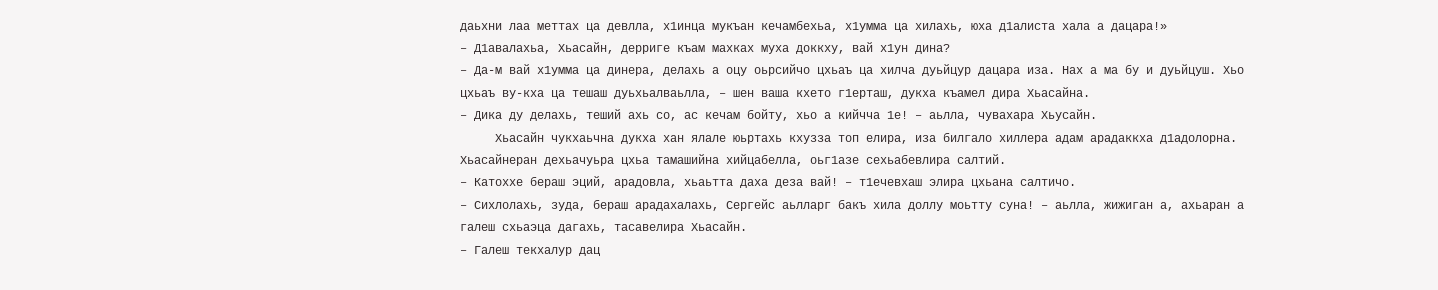даьхни лаа меттах ца девлла, х1инца мукъан кечамбехьа, х1умма ца хилахь, юха д1алиста хала а дацара!»
– Д1авалахьа, Хьасайн, дерриге къам махках муха доккху, вай х1ун дина?
– Да-м вай х1умма ца динера, делахь а оцу оьрсийчо цхьаъ ца хилча дуьйцур дацара иза. Нах а ма бу и дуьйцуш. Хьо цхьаъ ву-кха ца тешаш дуьхьалваьлла, – шен ваша кхето г1ерташ, дукха къамел дира Хьасайна.
– Дика ду делахь, теший ахь со, ас кечам бойту, хьо а кийчча 1е! – аьлла, чувахара Хьусайн.
     Хьасайн чукхаьчна дукха хан ялале юьртахь кхузза топ елира, иза билгало хиллера адам арадаккха д1адолорна. Хьасайнеран дехьачуьра цхьа тамашийна хийцабелла, оьг1азе сехьабевлира салтий.
– Катоххе бераш эций, арадовла, хьаьтта даха деза вай! – т1ечевхаш элира цхьана салтичо.
– Сихлолахь, зуда, бераш арадахалахь, Сергейс аьлларг бакъ хила доллу моьтту суна! – аьлла, жижиган а, ахьаран а галеш схьаэца дагахь, тасавелира Хьасайн.
– Галеш текхалур дац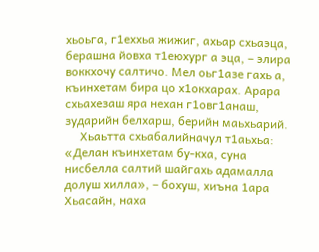хьоьга, г1еххьа жижиг, ахьар схьаэца, берашна йовха т1еюхург а эца, – элира воккхочу салтичо. Мел оьг1азе гахь а, къинхетам бира цо х1окхарах. Арара схьахезаш яра нехан г1овг1анаш, зударийн белхарш, берийн маьхьарий.
     Хьаьтта схьабалийначул т1аьхьа: «Делан къинхетам бу-кха, суна нисбелла салтий шайгахь адамалла долуш хилла», – бохуш, хиъна 1ара Хьасайн, наха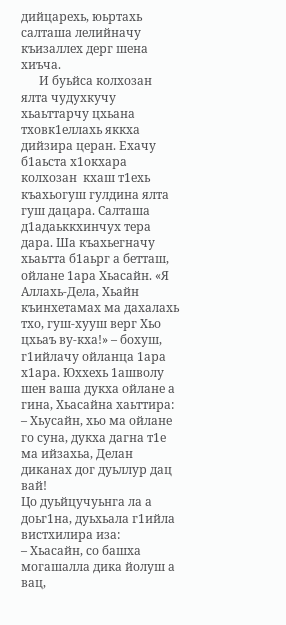дийцарехь, юьртахь салташа лелийначу къизаллех дерг шена хиъча.
      И буьйса колхозан ялта чудухкучу хьаьттарчу цхьана тховк1еллахь яккха дийзира церан. Ехачу б1аьста х1окхара колхозан  кхаш т1ехь къахьогуш гулдина ялта гуш дацара. Салташа д1адаьккхинчух тера дара. Ша къахьегначу хьаьтта б1аьрг а бетташ, ойлане 1ара Хьасайн. «Я Аллахь-Дела, Хьайн къинхетамах ма дахалахь тхо, гуш-хууш верг Хьо цхьаъ ву-кха!» – бохуш, г1ийлачу ойланца 1ара х1ара. Юххехь 1ашволу шен ваша дукха ойлане а гина, Хьасайна хаьттира:
– Хьусайн, хьо ма ойлане го суна, дукха дагна т1е ма ийзахьа, Делан диканах дог дуьллур дац вай!
Цо дуьйцучуьнга ла а доьг1на, дуьхьала г1ийла вистхилира иза:
– Хьасайн, со башха могашалла дика йолуш а вац,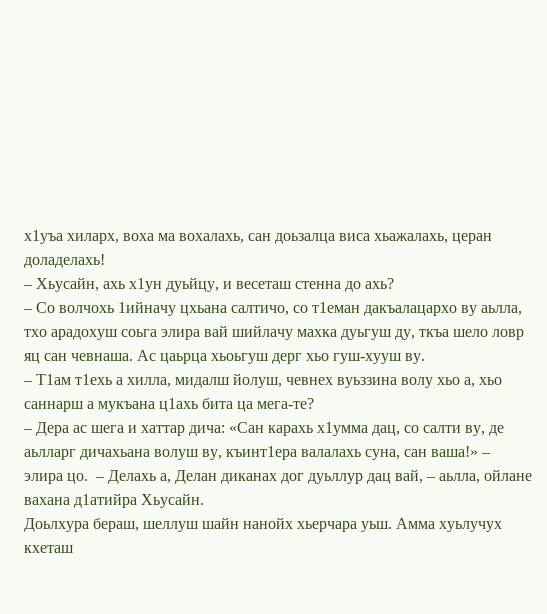х1уъа хиларх, воха ма вохалахь, сан доьзалца виса хьажалахь, церан доладелахь!
– Хьусайн, ахь х1ун дуьйцу, и весеташ стенна до ахь?
– Со волчохь 1ийначу цхьана салтичо, со т1еман дакъалацархо ву аьлла, тхо арадохуш соьга элира вай шийлачу махка дуьгуш ду, ткъа шело ловр яц сан чевнаша. Ас цаьрца хьоьгуш дерг хьо гуш-хууш ву.
– Т1ам т1ехь а хилла, мидалш йолуш, чевнех вуьззина волу хьо а, хьо саннарш а мукъана ц1ахь бита ца мега-те?
– Дера ас шега и хаттар дича: «Сан карахь х1умма дац, со салти ву, де аьлларг дичахьана волуш ву, къинт1ера валалахь суна, сан ваша!» – элира цо.  – Делахь а, Делан диканах дог дуьллур дац вай, – аьлла, ойлане вахана д1атийра Хьусайн.
Доьлхура бераш, шеллуш шайн нанойх хьерчара уьш. Амма хуьлучух кхеташ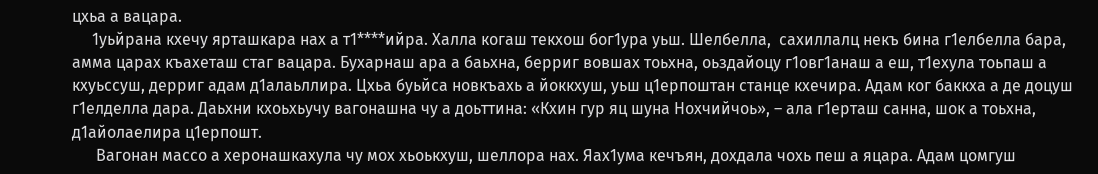цхьа а вацара.
     1уьйрана кхечу ярташкара нах а т1****ийра. Халла когаш текхош бог1ура уьш. Шелбелла,  сахиллалц некъ бина г1елбелла бара, амма царах къахеташ стаг вацара. Бухарнаш ара а баьхна, берриг вовшах тоьхна, оьздайоцу г1овг1анаш а еш, т1ехула тоьпаш а кхуьссуш, дерриг адам д1алаьллира. Цхьа буьйса новкъахь а йоккхуш, уьш ц1ерпоштан станце кхечира. Адам ког баккха а де доцуш г1елделла дара. Даьхни кхоьхьучу вагонашна чу а доьттина: «Кхин гур яц шуна Нохчийчоь», – ала г1ерташ санна, шок а тоьхна, д1айолаелира ц1ерпошт.
      Вагонан массо а херонашкахула чу мох хьоькхуш, шеллора нах. Яах1ума кечъян, дохдала чохь пеш а яцара. Адам цомгуш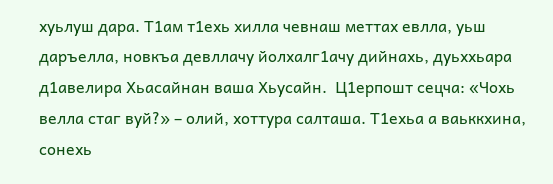хуьлуш дара. Т1ам т1ехь хилла чевнаш меттах евлла, уьш даръелла, новкъа девллачу йолхалг1ачу дийнахь, дуьххьара д1авелира Хьасайнан ваша Хьусайн.  Ц1ерпошт сецча: «Чохь велла стаг вуй?» – олий, хоттура салташа. Т1ехьа а ваьккхина, сонехь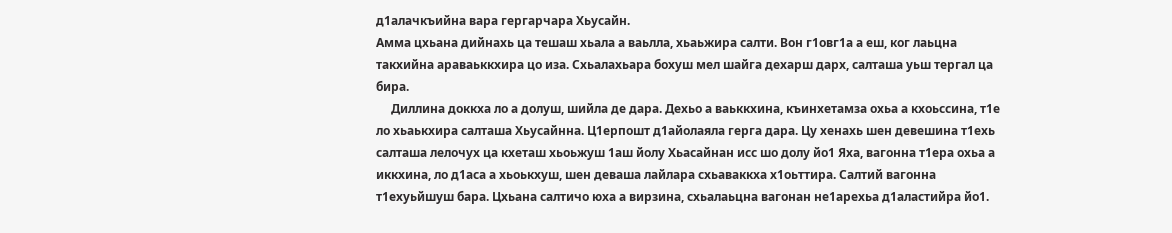д1алачкъийна вара гергарчара Хьусайн.
Амма цхьана дийнахь ца тешаш хьала а ваьлла, хьаьжира салти. Вон г1овг1а а еш, ког лаьцна такхийна араваьккхира цо иза. Схьалахьара бохуш мел шайга дехарш дарх, салташа уьш тергал ца бира.
     Диллина доккха ло а долуш, шийла де дара. Дехьо а ваьккхина, къинхетамза охьа а кхоьссина, т1е ло хьаькхира салташа Хьусайнна. Ц1ерпошт д1айолаяла герга дара. Цу хенахь шен девешина т1ехь салташа лелочух ца кхеташ хьоьжуш 1аш йолу Хьасайнан исс шо долу йо1 Яха, вагонна т1ера охьа а иккхина, ло д1аса а хьоькхуш, шен деваша лайлара схьаваккха х1оьттира. Салтий вагонна т1ехуьйшуш бара. Цхьана салтичо юха а вирзина, схьалаьцна вагонан не1арехьа д1аластийра йо1.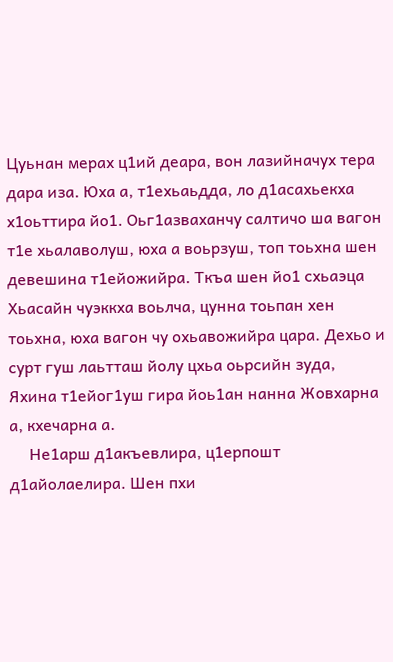Цуьнан мерах ц1ий деара, вон лазийначух тера дара иза. Юха а, т1ехьаьдда, ло д1асахьекха х1оьттира йо1. Оьг1азваханчу салтичо ша вагон т1е хьалаволуш, юха а воьрзуш, топ тоьхна шен девешина т1ейожийра. Ткъа шен йо1 схьаэца Хьасайн чуэккха воьлча, цунна тоьпан хен тоьхна, юха вагон чу охьавожийра цара. Дехьо и сурт гуш лаьтташ йолу цхьа оьрсийн зуда, Яхина т1ейог1уш гира йоь1ан нанна Жовхарна а, кхечарна а.
     Не1арш д1акъевлира, ц1ерпошт д1айолаелира. Шен пхи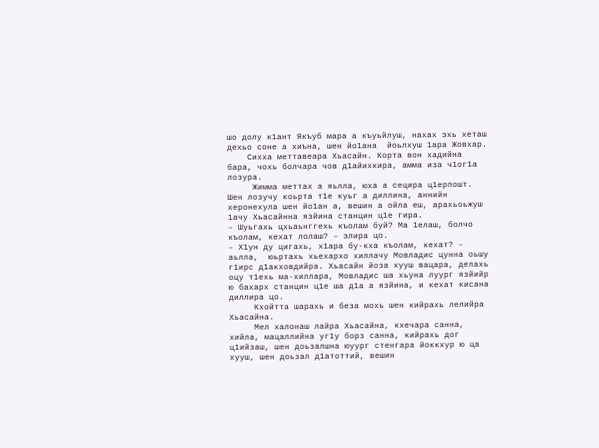шо долу к1ант Якъуб мара а къуьйлуш, нахах эхь хеташ дехьо соне а хиъна, шен йо1ана  йоьлхуш 1ара Жовхар.
    Сихха меттавеара Хьасайн. Корта вон хадийна бара, чохь болчара чов д1айихкира, амма иза ч1ог1а лозура.
     Жимма меттах а яьлла, юха а сецира ц1ерпошт. Шен лозучу коьрта т1е куьг а диллина, аннийн херонехула шен йо1ан а, вешин а ойла еш, арахьоьжуш 1ачу Хьасайнна язйина станцин ц1е гира.
– Шуьгахь цхьаьнггехь къолам буй? Ма 1елаш, болчо къолам, кехат лолаш? – элира цо.
– Х1ун ду цигахь, х1ара бу-кха къолам, кехат? – аьлла,  юьртахь хьехархо хиллачу Мовладис цунна оьшу г1ирс д1акховдийра. Хьасайн йоза хууш вацара, делахь оцу т1ехь ма-хиллара, Мовладис ша хьуна луург язйийр ю бахарх станцин ц1е ша д1а а язйина, и кехат кисана диллира цо.
     Кхойтта шарахь и беза мохь шен кийрахь лелийра Хьасайна.
     Мел халонаш лайра Хьасайна, кхечара санна, хийла, мацаллийна уг1у борз санна, кийрахь дог ц1ийзаш, шен доьзалшна юуург стенгара йоккхур ю ца хууш, шен доьзал д1атоттий, вешин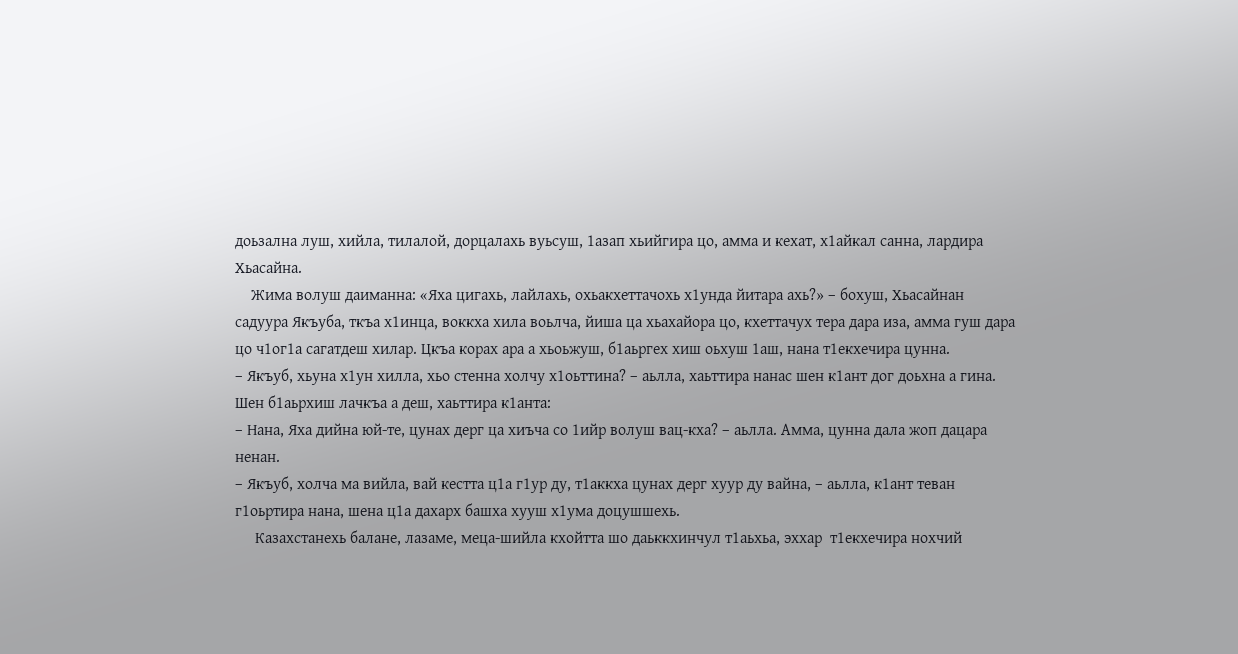доьзална луш, хийла, тилалой, дорцалахь вуьсуш, 1азап хьийгира цо, амма и кехат, х1айкал санна, лардира Хьасайна.
    Жима волуш даиманна: «Яха цигахь, лайлахь, охьакхеттачохь х1унда йитара ахь?» – бохуш, Хьасайнан садуура Якъуба, ткъа х1инца, воккха хила воьлча, йиша ца хьахайора цо, кхеттачух тера дара иза, амма гуш дара цо ч1ог1а сагатдеш хилар. Цкъа корах ара а хьоьжуш, б1аьргех хиш оьхуш 1аш, нана т1екхечира цунна.
– Якъуб, хьуна х1ун хилла, хьо стенна холчу х1оьттина? – аьлла, хаьттира нанас шен к1ант дог доьхна а гина.
Шен б1аьрхиш лачкъа а деш, хаьттира к1анта:
– Нана, Яха дийна юй-те, цунах дерг ца хиъча со 1ийр волуш вац-кха? – аьлла. Амма, цунна дала жоп дацара ненан.
– Якъуб, холча ма вийла, вай кестта ц1а г1ур ду, т1аккха цунах дерг хуур ду вайна, – аьлла, к1ант теван г1оьртира нана, шена ц1а дахарх башха хууш х1ума доцушшехь.
     Казахстанехь балане, лазаме, меца-шийла кхойтта шо даьккхинчул т1аьхьа, эххар  т1екхечира нохчий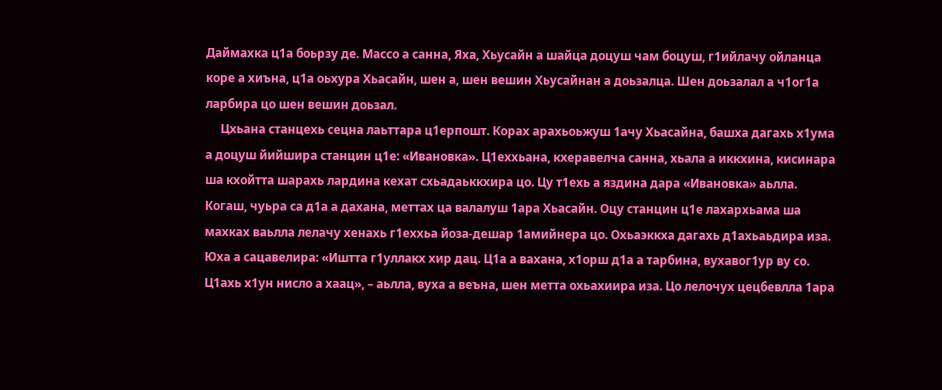Даймахка ц1а боьрзу де. Массо а санна, Яха, Хьусайн а шайца доцуш чам боцуш, г1ийлачу ойланца коре а хиъна, ц1а оьхура Хьасайн, шен а, шен вешин Хьусайнан а доьзалца. Шен доьзалал а ч1ог1а ларбира цо шен вешин доьзал.
     Цхьана станцехь сецна лаьттара ц1ерпошт. Корах арахьоьжуш 1ачу Хьасайна, башха дагахь х1ума а доцуш йийшира станцин ц1е: «Ивановка». Ц1еххьана, кхеравелча санна, хьала а иккхина, кисинара ша кхойтта шарахь лардина кехат схьадаьккхира цо. Цу т1ехь а яздина дара «Ивановка» аьлла.
Когаш, чуьра са д1а а дахана, меттах ца валалуш 1ара Хьасайн. Оцу станцин ц1е лахархьама ша махках ваьлла лелачу хенахь г1еххьа йоза-дешар 1амийнера цо. Охьаэккха дагахь д1ахьаьдира иза. Юха а сацавелира: «Иштта г1уллакх хир дац. Ц1а а вахана, х1орш д1а а тарбина, вухавог1ур ву со. Ц1ахь х1ун нисло а хаац», – аьлла, вуха а веъна, шен метта охьахиира иза. Цо лелочух цецбевлла 1ара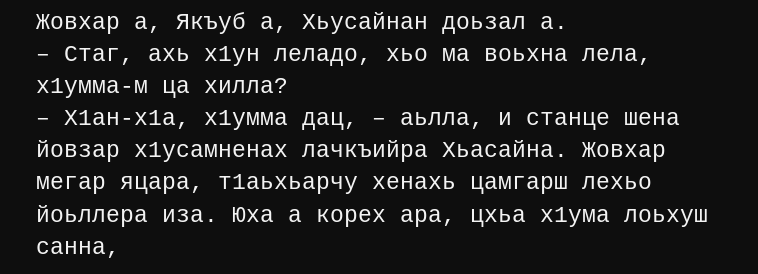Жовхар а, Якъуб а, Хьусайнан доьзал а.
– Стаг, ахь х1ун леладо, хьо ма воьхна лела, х1умма-м ца хилла?
– Х1ан-х1а, х1умма дац, – аьлла, и станце шена йовзар х1усамненах лачкъийра Хьасайна. Жовхар мегар яцара, т1аьхьарчу хенахь цамгарш лехьо йоьллера иза. Юха а корех ара, цхьа х1ума лоьхуш санна,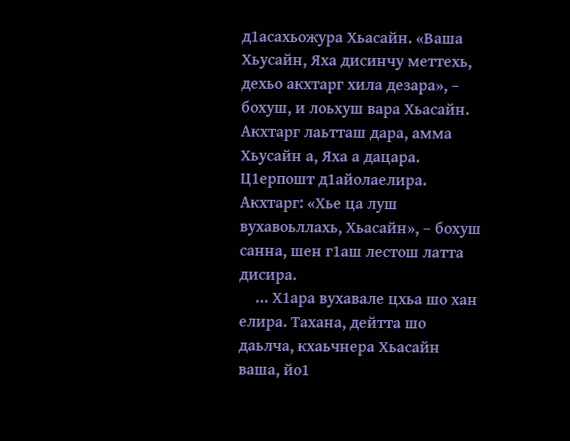д1асахьожура Хьасайн. «Ваша Хьусайн, Яха дисинчу меттехь, дехьо акхтарг хила дезара», – бохуш, и лоьхуш вара Хьасайн. Акхтарг лаьтташ дара, амма Хьусайн а, Яха а дацара. Ц1ерпошт д1айолаелира. Акхтарг: «Хье ца луш вухавоьллахь, Хьасайн», – бохуш санна, шен г1аш лестош латта дисира.
    … Х1ара вухавале цхьа шо хан елира. Тахана, дейтта шо даьлча, кхаьчнера Хьасайн ваша, йо1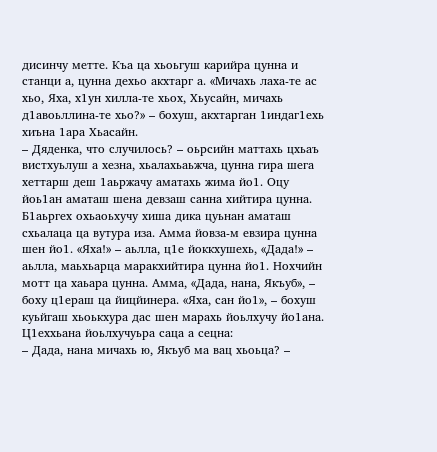дисинчу метте. Къа ца хьоьгуш карийра цунна и станци а, цунна дехьо акхтарг а. «Мичахь лаха-те ас хьо, Яха, х1ун хилла-те хьох, Хьусайн, мичахь д1авоьллина-те хьо?» – бохуш, акхтарган 1индаг1ехь хиъна 1ара Хьасайн.
– Дяденка, что случилось? – оьрсийн маттахь цхьаъ вистхуьлуш а хезна, хьалахьаьжча, цунна гира шега хеттарш деш 1аьржачу аматахь жима йо1. Оцу йоь1ан аматаш шена девзаш санна хийтира цунна. Б1аьргех охьаоьхучу хиша дика цуьнан аматаш схьалаца ца вутура иза. Амма йовза-м евзира цунна шен йо1. «Яха!» – аьлла, ц1е йоккхушехь, «Дада!» – аьлла, маьхьарца маракхийтира цунна йо1. Нохчийн мотт ца хаьара цунна. Амма, «Дада, нана, Якъуб», – боху ц1ераш ца йицйинера. «Яха, сан йо1», – бохуш куьйгаш хьоькхура дас шен марахь йоьлхучу йо1ана. Ц1еххьана йоьлхучуьра саца а сецна:
– Дада, нана мичахь ю, Якъуб ма вац хьоьца? –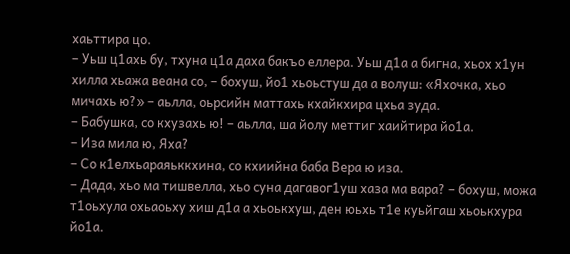хаьттира цо.
– Уьш ц1ахь бу, тхуна ц1а даха бакъо еллера. Уьш д1а а бигна, хьох х1ун хилла хьажа веана со, – бохуш, йо1 хьоьстуш да а волуш: «Яхочка, хьо мичахь ю?» – аьлла, оьрсийн маттахь кхайкхира цхьа зуда.
– Бабушка, со кхузахь ю! – аьлла, ша йолу меттиг хаийтира йо1а.
– Иза мила ю, Яха?
– Со к1елхьараяьккхина, со кхиийна баба Вера ю иза.
– Дада, хьо ма тишвелла, хьо суна дагавог1уш хаза ма вара? – бохуш, можа т1оьхула охьаоьху хиш д1а а хьоькхуш, ден юьхь т1е куьйгаш хьоькхура йо1а.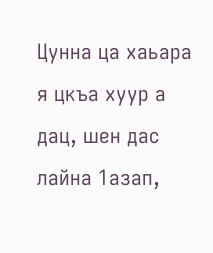Цунна ца хаьара я цкъа хуур а дац, шен дас лайна 1азап,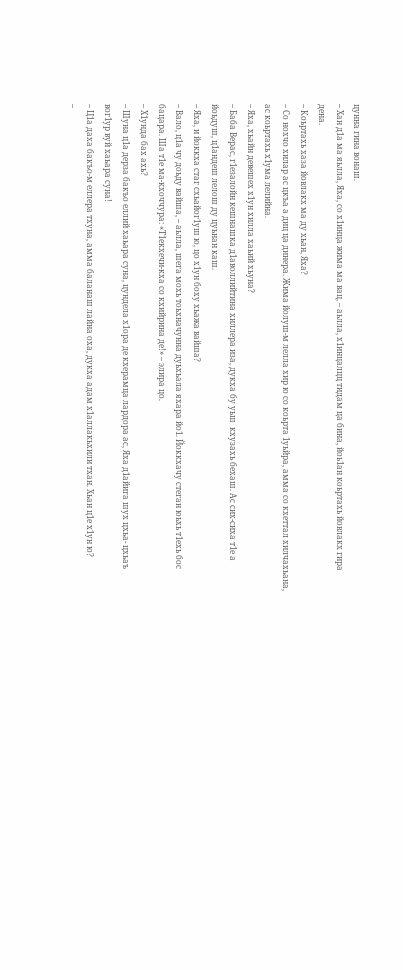цунна гина вонаш.
– Хан д1а ма яьлла, Яха, со х1инца жима ма вац, – аьлла, х1инцалцц тидам ца бина, йоь1ан коьртахь йовлакх гира дена.
– Коьртахь хаза йовлакх ма ду хьан, Яха?
– Со нохчо хилар ас цкъа а диц ца динера. Жима йолуш-м лелла хир ю со коьрта 1уьйра, амма со кхеттал хилчахьана, ас коьртахь х1ума лелийна.
– Яха, хьайн девешех х1ун хилла хаьий хьуна?
– Баба Верас, г1езалойн кешнашка д1аволлийтина хиллера иза, дукха бу уьш  кхузахь бехаш. Ас сих-сиха т1е а йоьдуш, ц1андеш лелош ду цуьнан каш.
– Яха, и йоккха стаг схьайог1уш ю, цо х1ун боху хьажа вайша?
– Вало, ц1а чу доьду вайша, – аьлла, шега мохь тоьхначунна дуьхьала яхара йо1. Йоккхачу стеган юьхь т1ехь бос бацара. Ша т1е ма-кхоччура: «Т1екхечи-кха со кхийрина де!» – элира цо.
– Х1унда бах ахь?
– Шуна ц1а дерза бакъо еллий хаьара суна, цундела х1ора де кхерамца лардора ас, Яха д1айига шух цхьа- цхьаъ вог1ур вуй хаьара суна!
– Ц1а даха бакъо-м еллера тхуна, амма баланаш лайна оха, дукха адам х1аллакьхили тхан. Хьан ц1е х1ун ю?
–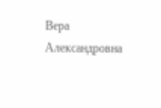Вера Александровна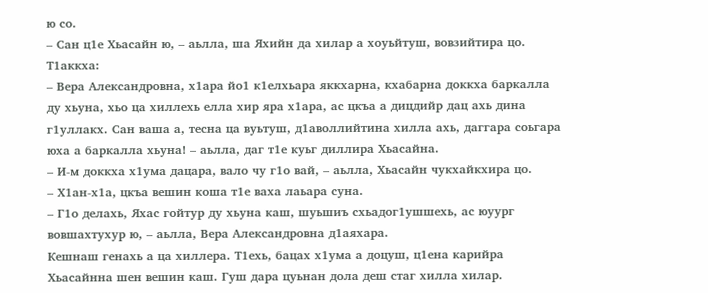ю со.
– Сан ц1е Хьасайн ю, – аьлла, ша Яхийн да хилар а хоуьйтуш, вовзийтира цо.
Т1аккха:
– Вера Александровна, х1ара йо1 к1елхьара яккхарна, кхабарна доккха баркалла ду хьуна, хьо ца хиллехь елла хир яра х1ара, ас цкъа а дицдийр дац ахь дина г1уллакх. Сан ваша а, тесна ца вуьтуш, д1аволлийтина хилла ахь, даггара соьгара юха а баркалла хьуна! – аьлла, даг т1е куьг диллира Хьасайна.
– И-м доккха х1ума дацара, вало чу г1о вай, – аьлла, Хьасайн чукхайкхира цо.
– Х1ан-х1а, цкъа вешин коша т1е ваха лаьара суна.
– Г1о делахь, Яхас гойтур ду хьуна каш, шуьшиъ схьадог1ушшехь, ас юуург вовшахтухур ю, – аьлла, Вера Александровна д1аяхара.
Кешнаш генахь а ца хиллера. Т1ехь, бацах х1ума а доцуш, ц1ена карийра Хьасайнна шен вешин каш. Гуш дара цуьнан дола деш стаг хилла хилар.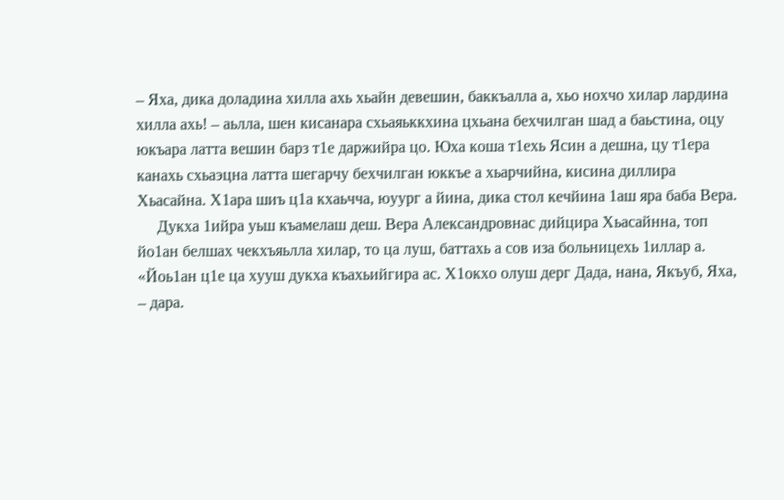– Яха, дика доладина хилла ахь хьайн девешин, баккъалла а, хьо нохчо хилар лардина хилла ахь! – аьлла, шен кисанара схьаяьккхина цхьана бехчилган шад а баьстина, оцу юкъара латта вешин барз т1е даржийра цо. Юха коша т1ехь Ясин а дешна, цу т1ера канахь схьаэцна латта шегарчу бехчилган юккъе а хьарчийна, кисина диллира Хьасайна. Х1ара шиъ ц1а кхаьчча, юуург а йина, дика стол кечйина 1аш яра баба Вера.
     Дукха 1ийра уьш къамелаш деш. Вера Александровнас дийцира Хьасайнна, топ йо1ан белшах чекхъяьлла хилар, то ца луш, баттахь а сов иза больницехь 1иллар а. «Йоь1ан ц1е ца хууш дукха къахьийгира ас. Х1окхо олуш дерг Дада, нана, Якъуб, Яха, – дара.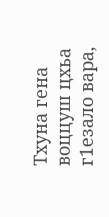Тхуна гена воццуш цхьа г1езало вара,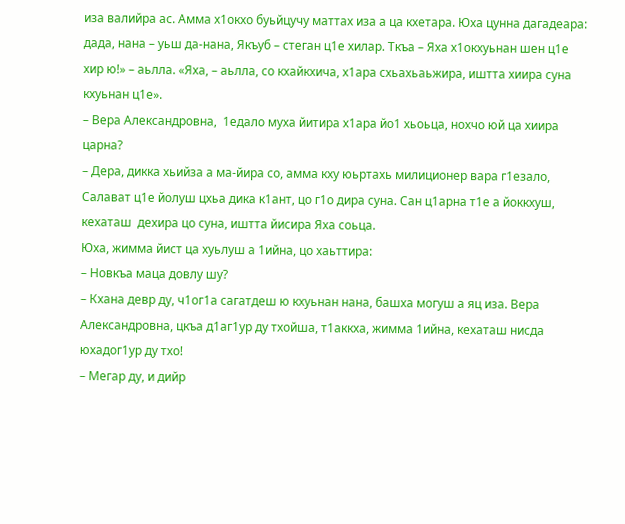иза валийра ас. Амма х1окхо буьйцучу маттах иза а ца кхетара. Юха цунна дагадеара: дада, нана – уьш да-нана, Якъуб – стеган ц1е хилар. Ткъа – Яха х1окхуьнан шен ц1е хир ю!» – аьлла. «Яха, – аьлла, со кхайкхича, х1ара схьахьаьжира, иштта хиира суна кхуьнан ц1е».
– Вера Александровна,  1едало муха йитира х1ара йо1 хьоьца, нохчо юй ца хиира царна?
– Дера, дикка хьийза а ма-йира со, амма кху юьртахь милиционер вара г1езало, Салават ц1е йолуш цхьа дика к1ант, цо г1о дира суна. Сан ц1арна т1е а йоккхуш, кехаташ  дехира цо суна, иштта йисира Яха соьца.
Юха, жимма йист ца хуьлуш а 1ийна, цо хаьттира:
– Новкъа маца довлу шу?
– Кхана девр ду, ч1ог1а сагатдеш ю кхуьнан нана, башха могуш а яц иза. Вера Александровна, цкъа д1аг1ур ду тхойша, т1аккха, жимма 1ийна, кехаташ нисда юхадог1ур ду тхо!
– Мегар ду, и дийр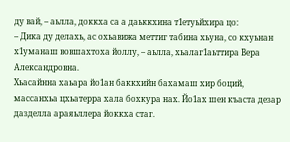ду вай, – аьлла, доккха са а даьккхина т1етуьйхира цо:
– Дика ду делахь, ас охьавижа меттиг табина хьуна, со кхуьнан х1уманаш вовшахтоха йоллу, – аьлла, хьалаг1аьттира Вера Александровна.
Хьасайнна хаьара йо1ан баккхийн бахамаш хир боций, массанхьа цхьатерра хала бохкура нах. Йо1ах шен къаста дезар дазделла араяьллера йоккха стаг.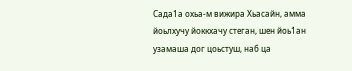Сада1а охьа-м вижира Хьасайн, амма йоьлхучу йоккхачу стеган, шен йоь1ан узамаша дог цоьстуш, наб ца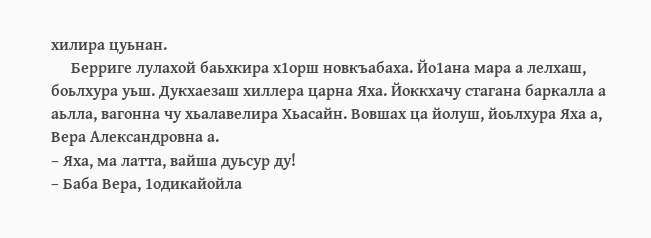хилира цуьнан.
     Берриге лулахой баьхкира х1орш новкъабаха. Йо1ана мара а лелхаш, боьлхура уьш. Дукхаезаш хиллера царна Яха. Йоккхачу стагана баркалла а аьлла, вагонна чу хьалавелира Хьасайн. Вовшах ца йолуш, йоьлхура Яха а, Вера Александровна а.
– Яха, ма латта, вайша дуьсур ду!
– Баба Вера, 1одикайойла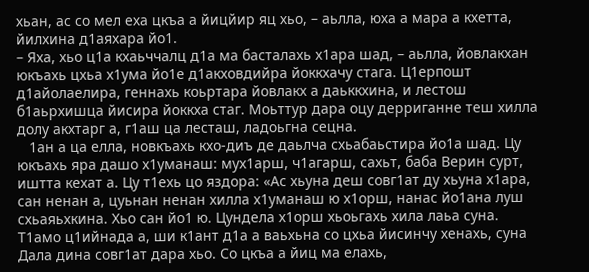хьан, ас со мел еха цкъа а йицйир яц хьо, – аьлла, юха а мара а кхетта, йилхина д1аяхара йо1.
– Яха, хьо ц1а кхаьччалц д1а ма басталахь х1ара шад, – аьлла, йовлакхан юкъахь цхьа х1ума йо1е д1акховдийра йоккхачу стага. Ц1ерпошт д1айолаелира, геннахь коьртара йовлакх а даьккхина, и лестош б1аьрхишца йисира йоккха стаг. Моьттур дара оцу дерриганне теш хилла долу акхтарг а, г1аш ца лесташ, ладоьгна сецна.
   1ан а ца елла, новкъахь кхо-диъ де даьлча схьабаьстира йо1а шад. Цу юкъахь яра дашо х1уманаш: мух1арш, ч1агарш, сахьт, баба Верин сурт, иштта кехат а. Цу т1ехь цо яздора: «Ас хьуна деш совг1ат ду хьуна х1ара, сан ненан а, цуьнан ненан хилла х1уманаш ю х1орш, нанас йо1ана луш схьаяьхкина. Хьо сан йо1 ю. Цундела х1орш хьоьгахь хила лаьа суна. Т1амо ц1ийнада а, ши к1ант д1а а ваьхьна со цхьа йисинчу хенахь, суна Дала дина совг1ат дара хьо. Со цкъа а йиц ма елахь,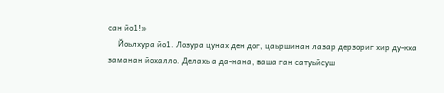сан йо1!»
     Йоьлхура йо1. Лозура цунах ден дог, цаьршинан лазар дерзориг хир ду-кха заманан йохалло. Делахь а да-нана, ваша ган сатуьйсуш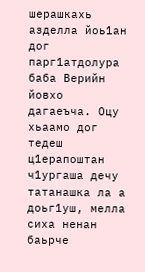шерашкахь азделла йоь1ан дог парг1атдолура баба Верийн йовхо дагаеъча. Оцу хьаамо дог тедеш ц1ерапоштан ч1ургаша дечу татанашка ла а доьг1уш, мелла сиха ненан баьрче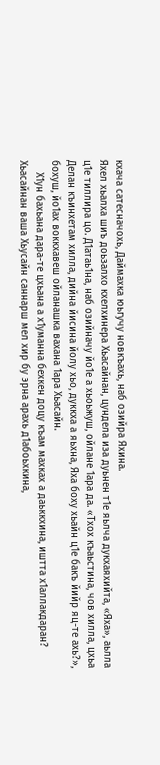кхача сатесначохь, Даймахка юьгучу новкъахь, наб озийра Яхина.
Яхел хьалха шиъ доьзалхо кхелхинера Хьасайнан, цундела иза дуьнен т1е яьлча дукхаяхийта, «Яха», аьлла ц1е тиллира цо. Д1атаь1на, наб озийначу йо1е а хьоьжуш, ойлане 1ара да. «Тхох къаьстина, чов хилла, цхьа Делан къинхетам хилла, дийна йисина йолу хьо, дуккха а яьхна, Яха боху хьайн ц1е бакъ йийр яц-те ахь?», бохуш, йо1ах воккхавеш ойланашка вахана 1ара Хьасайн.
    Х1ун бахьана дара-те цхьана а х1уманна бехкен доцу къам махках а даьккхина, иштта х1аллакдаран? Хьасайнан ваша Хьусайн саннарш мел хир бу эрна арахь д1абоьхкина,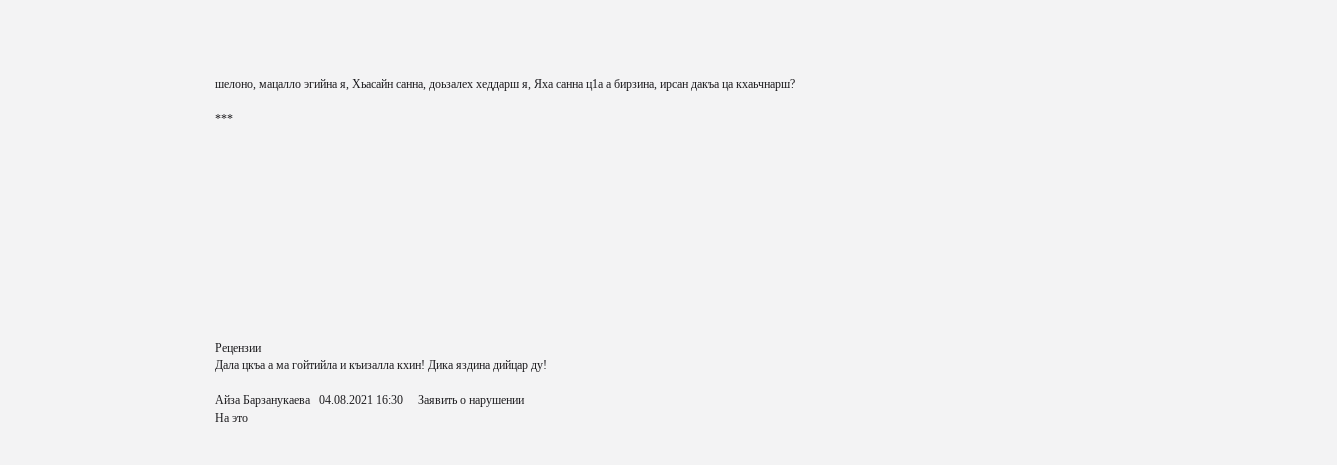шелоно, мацалло эгийна я, Хьасайн санна, доьзалех хеддарш я, Яха санна ц1а а бирзина, ирсан дакъа ца кхаьчнарш?

***












Рецензии
Дала цкъа а ма гойтийла и къизалла кхин! Дика яздина дийцар ду!

Айза Барзанукаева   04.08.2021 16:30     Заявить о нарушении
На это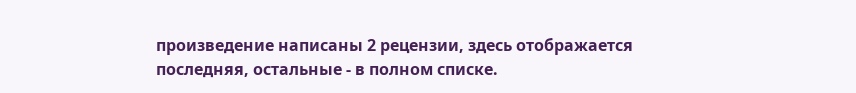произведение написаны 2 рецензии, здесь отображается последняя, остальные - в полном списке.